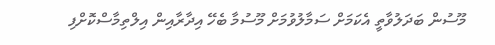މޫސުން ބަދަލުވާތީ އެކަމަށް ސަމާލުވުމަށް މޫސުމާ ބެހޭ އިދާރާއިން އިލްތިމާސްކޮށްފި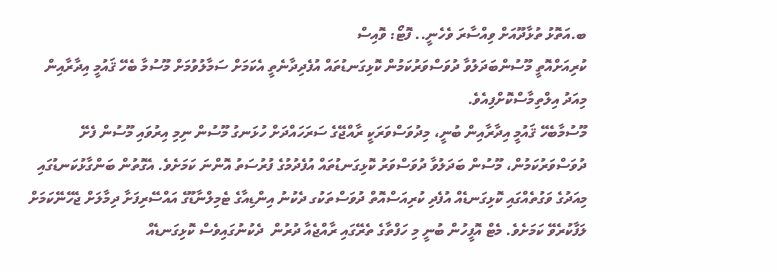ބ.އަތޮޅު ތުޅާދޫއަށް ވިއްސާރަ ވެހެނީ.. ފޮޓޯ: ވޮއިސް
ކުރިއަށްއޮތީ މޫސުންބަދަލުވާ ދުވަސްވަރުކަމުން ކޮޅިގަނޑުތައް އުފެދިދާނެތީ އެކަމަށް ސަމާލުވުމަށް މޫސުމާ ބެހޭ ޤައުމީ އިދާރާއިން މިއަދު އިލްތިމާސްކޮށްފިއެވެ.
މޫސުމާބެހޭ ޤައުމީ އިދާރާއިން ބުނީ، މިދުވަސްވަރަކީ ރާއްޖޭގެ ސަރަހައްދަށް ހުޅަނގު މޫސުން ނިމި އިރުވައި މޫސުން ފެށޭ ދުވަސްވަރުކަމުން، މޫސުން ބަދަލުވާ ދުވަސްވަރު ކޮޅިގަނޑުތައް އުފެދުމުގެ ފުރުސަތު އޮންނަ ކަމަށެވެ. އެގޮތުން ބަންގާޅުކަނޑުގައި މިއަދުގެ ވަގުތެއްގައި ކޮޅިގަނޑެއް އުފެދި ކުރިއަސްއޮތް ދުވަސްތަކުގ ދެކުނު އިންޑިއާގެ ޓެމިލްނާޑޫގެ އައްސޭރިފަށާ ދިމާލަށް ޖެހޭނޭކަމަށް ލަފާކުރެވޭ ކަމަށެވެ. މެޓް އޮފީހުން ބުނީ މި ހަފްތާގެ ތެރޭގައި ރާއްޖެއާ ދުރުން  ދެކުނުގައިވެސް ކޮޅިގަނޑެއް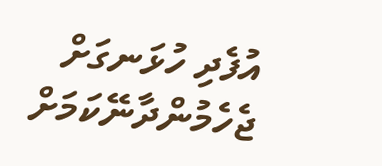އުފެދި ހުޅަނގަށް ޖެހެމުންދާނޭކަމަށް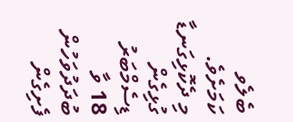ބެލެވ ކަމަށެވެ.
މި ދެކޮޅިގަނޑާ ގުޅިގެން ޑިސެމްބަރު 18 ވާ ބުދަދުވަހުން ފެށިގެން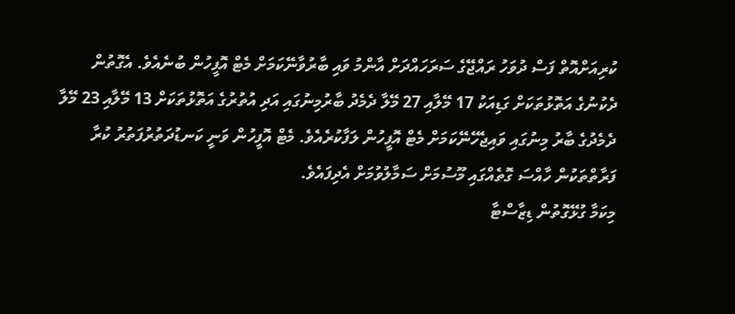ކުރިއަށްއޮތް ފަސް ދުވަހު ރައްޖޭގެ ސަރަހައްދަށް އާންމު ވައި ބާރުވާނޭކަމަށް މެޓް އޮފީހުން ބުނެއެވެ. އެގޮތުން ދެކުނުގެ އަތޮޅުތަކަށް ގަޑިއަކު 17 މޭލާއި 27 މޭލާ ދެމެދު ބާރުމިނުގައި އަދި އުތުރުގެ އަތޮޅުތަކަށް 13 މޭލާއި 23 މޭލާ ދެމެދުގެ ބާރު މިނުގައި ވައިޖެހޭނޭކަމަށް މެޓް އޮފީހުން ލަފާކުރެއެވެ. މެޓް އޮފީހުން ވަނީ ކަނޑުދަތުރުފަތުރު ކުރާ ފަރާތްތަކުން ހާއްސަ ގޮތެއްގައި މޫސުމަށް ސަމާލުވުމަށް އެދިފައެވެ.
މިކަމާ ގުޅޭގޮތުން ޑިޒާސްޓާ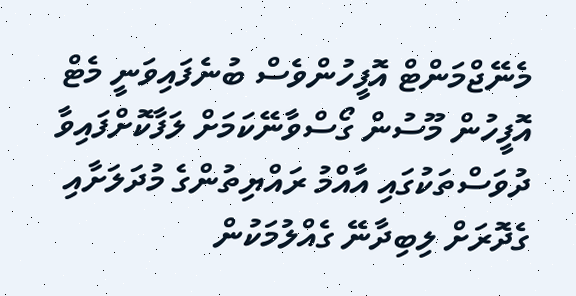މެނޭޖްމަންޓް އޮފީހުންވެސް ބުނެފައިވަނީ މެޓް އޮފީހުން މޫސުން ގޯސްވާނޭކަމަށް ލަފާކޮށްފައިވާ ދުވަސްތަކުގައި އާއްމު ރައްޔިތުންގެ މުދަލަށާއި ގެދޮރަށް ލިބިދާނޭ ގެއްލުމަކުން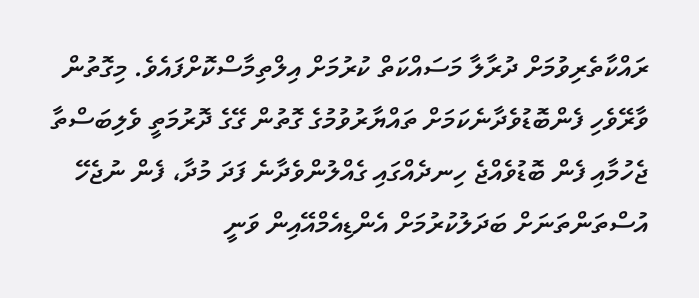ރައްކާތެރިވުމަށް ދުރާލާ މަސައްކަތް ކުރުމަށް އިލްތިމާސްކޮށްފައެވެ. މިގޮތުން ވާރޭވެހި ފެންބޮޑުވެދާނެކަމަށް ތައްޔާރުވުމުގެ ގޮތުން ގޭގެ ދޮރުމަތީ ވެލިބަސްތާ ޖެހުމާއި ފެން ބޮޑުވެއްޖެ ހިނދެއްގައި ގެއްލުންވެދާނެ ފަދަ މުދާ، ފެން ނުޖެހޭ އުސްތަންތަނަށް ބަދަލުކުރުމަށް އެންޑިއެމްއޭއިން ވަނީ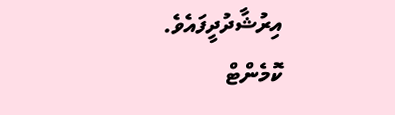އިރުޝާދުދީފައެވެ.
ކޮމެންޓް